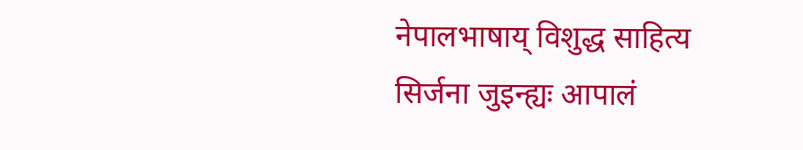नेपालभाषाय् विशुद्ध साहित्य सिर्जना जुइन्ह्यः आपालं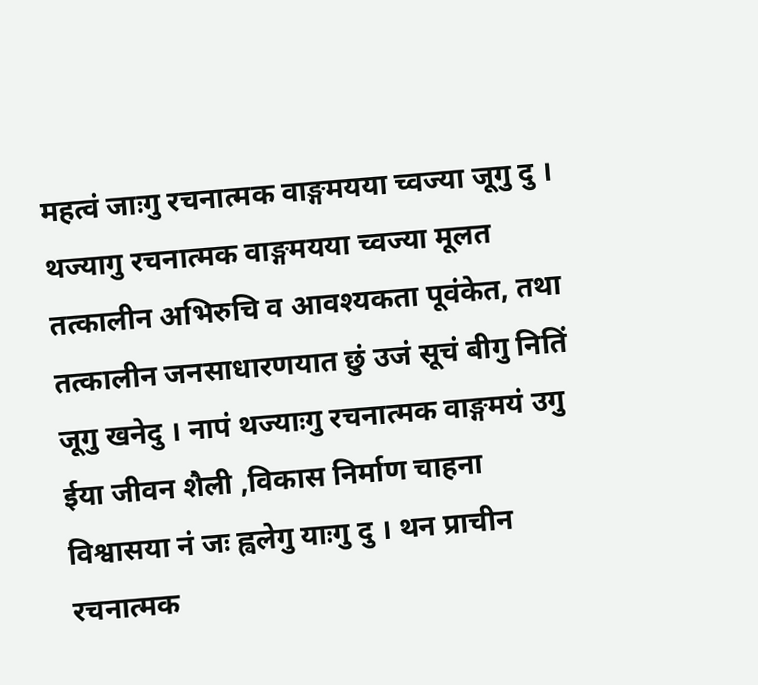महत्वं जाःगु रचनात्मक वाङ्गमयया च्वज्या जूगु दु । थज्यागु रचनात्मक वाङ्गमयया च्वज्या मूलत तत्कालीन अभिरुचि व आवश्यकता पूवंकेत, तथा तत्कालीन जनसाधारणयात छुं उजं सूचं बीगु नितिं जूगु खनेदु । नापं थज्याःगु रचनात्मक वाङ्गमयं उगु ईया जीवन शैली ,विकास निर्माण चाहना विश्वासया नं जः ह्वलेगु याःगु दु । थन प्राचीन रचनात्मक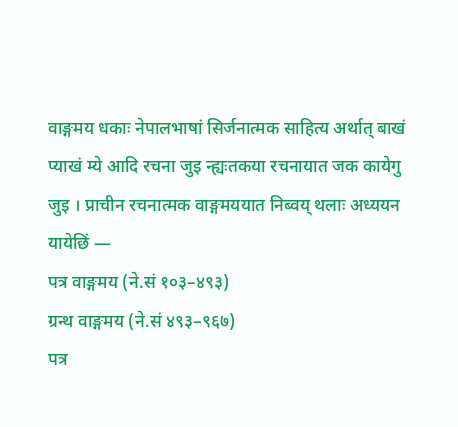वाङ्गमय धकाः नेपालभाषां सिर्जनात्मक साहित्य अर्थात् बाखं प्याखं म्ये आदि रचना जुइ न्ह्यःतकया रचनायात जक कायेगु जुइ । प्राचीन रचनात्मक वाङ्गमययात निब्वय् थलाः अध्ययन यायेछिं —
पत्र वाङ्गमय (ने.सं १०३–४९३)
ग्रन्थ वाङ्गमय (ने.सं ४९३–९६७)
पत्र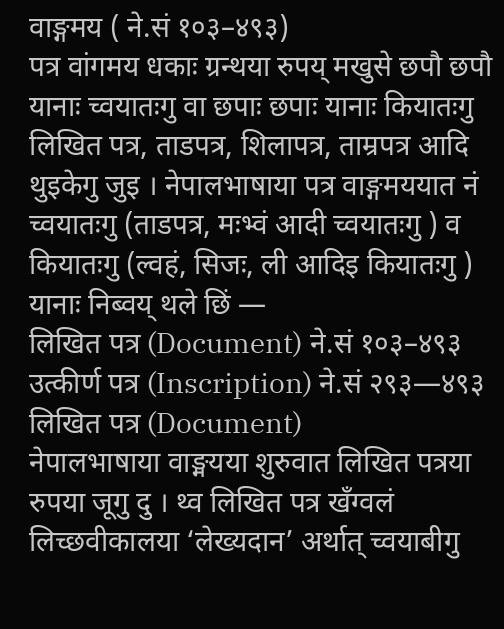वाङ्गमय ( ने.सं १०३–४९३)
पत्र वांगमय धकाः ग्रन्थया रुपय् मखुसे छपौ छपौ यानाः च्वयातःगु वा छपाः छपाः यानाः कियातःगु लिखित पत्र, ताडपत्र, शिलापत्र, ताम्रपत्र आदि थुइकेगु जुइ । नेपालभाषाया पत्र वाङ्गमययात नं च्वयातःगु (ताडपत्र, मःभ्वं आदी च्वयातःगु ) व कियातःगु (ल्वहं, सिजः, ली आदिइ कियातःगु ) यानाः निब्वय् थले छिं —
लिखित पत्र (Document) ने.सं १०३–४९३
उत्कीर्ण पत्र (Inscription) ने.सं २९३—४९३
लिखित पत्र (Document)
नेपालभाषाया वाङ्मयया शुरुवात लिखित पत्रया रुपया जूगु दु । थ्व लिखित पत्र खँग्वलं लिच्छवीकालया ‘लेख्यदान’ अर्थात् च्वयाबीगु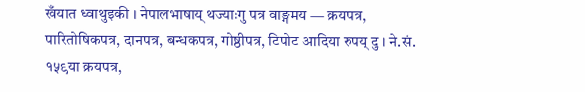खँयात ध्वाथुइकी । नेपालभाषाय् थज्याःगु पत्र वाङ्गमय — क्रयपत्र, पारितोषिकपत्र, दानपत्र, बन्धकपत्र, गोष्ठीपत्र, टिपोट आदिया रुपय् दु । ने.सं. १५९या क्रयपत्र,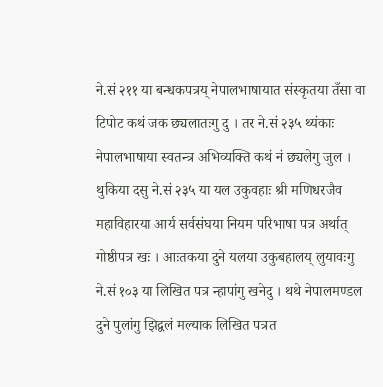ने.सं २११ या बन्धकपत्रय् नेपालभाषायात संस्कृतया तँसा वा टिपोट कथं जक छ्यलातःगु दु । तर ने.सं २३५ थ्यंकाः नेपालभाषाया स्वतन्त्र अभिव्यक्ति कथं नं छ्यलेगु जुल । थुकिया दसु ने.सं २३५ या यल उकुवहाः श्री मणिधरजैव महाविहारया आर्य सर्वसंघया नियम परिभाषा पत्र अर्थात् गोष्ठीपत्र खः । आःतकया दुने यलया उकुबहालय् लुयावःगु ने.सं १०३ या लिखित पत्र न्हापांगु खनेदु । थथे नेपालमण्डल दुने पुलांगु झिद्वलं मल्याक लिखित पत्रत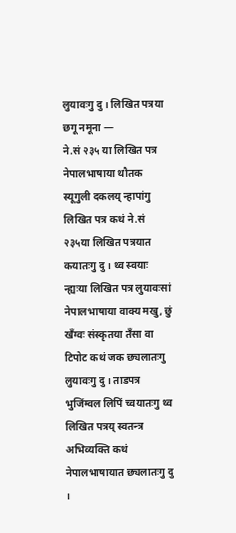लुयावःगु दु । लिखित पत्रया छगू नमूना —
ने.सं २३५ या लिखित पत्र
नेपालभाषाया थौतक स्यूगुली दकलय् न्हापांगु लिखित पत्र कथं ने.सं २३५या लिखित पत्रयात कयातःगु दु । थ्व स्वयाः न्ह्यःया लिखित पत्र लुयावःसां नेपालभाषाया वाक्य मखु, छुं खँग्वः संस्कृतया तँसा वा टिपोट कथं जक छ्यलातःगु लुयावःगु दु । ताडपत्र भुजिंम्वल लिपिं च्वयातःगु थ्व लिखित पत्रय् स्वतन्त्र अभिव्यक्ति कथं नेपालभाषायात छ्यलातःगु दु ।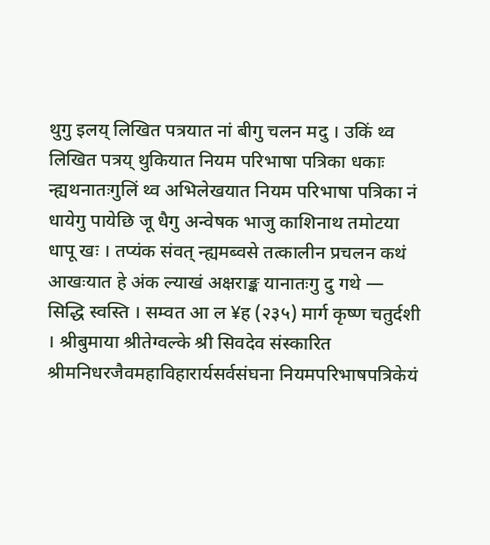थुगु इलय् लिखित पत्रयात नां बीगु चलन मदु । उकिं थ्व लिखित पत्रय् थुकियात नियम परिभाषा पत्रिका धकाः न्ह्यथनातःगुलिं थ्व अभिलेखयात नियम परिभाषा पत्रिका नं धायेगु पायेछि जू धैगु अन्वेषक भाजु काशिनाथ तमोटया धापू खः । तप्यंक संवत् न्ह्यमब्वसे तत्कालीन प्रचलन कथं आखःयात हे अंक ल्याखं अक्षराङ्क यानातःगु दु गथे — सिद्धि स्वस्ति । सम्वत आ ल ¥ह (२३५) मार्ग कृष्ण चतुर्दशी । श्रीबुमाया श्रीतेग्वल्के श्री सिवदेव संस्कारित श्रीमनिधरजैवमहाविहारार्यसर्वसंघना नियमपरिभाषपत्रिकेयं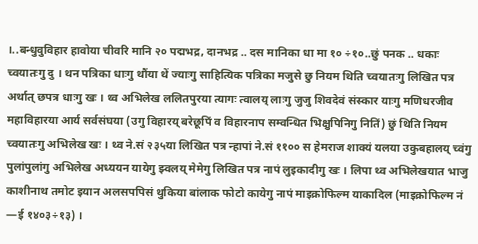।..बन्धुवुविहार हावोया चीवरि मानि २० पद्मभद्र, दानभद्र .. दस मानिका धा मा १० ÷१०..छुं पनक .. धकाः च्वयातःगु दु । थन पत्रिका धाःगु थौंया थें ज्याःगु साहित्यिक पत्रिका मजुसे छु नियम थिति च्वयातःगु लिखित पत्र अर्थात् छपत्र धाःगु खः । थ्व अभिलेख ललितपुरया त्यागः त्वालय् लाःगु जुजु शिवदेवं संस्कार याःगु मणिधरजीव महाविहारया आर्य सर्वसंघया (उगु विहारय् बरेछूपिं व विहारनाप सम्वन्धित भिक्षुपिनिगु नितिं) छुं थिति नियम च्वयातःगु अभिलेख खः । थ्व ने.सं २३५या लिखित पत्र न्हापां ने.सं ११०० स हेमराज शाक्यं यलया उकुबहालय् च्वंगु पुलांपुलांगु अभिलेख अध्ययन यायेगु झ्वलय् मेमेगु लिखित पत्र नापं लुइकादीगु खः । लिपा थ्व अभिलेखयात भाजु काशीनाथ तमोट इयान अलसपपिसं थुकिया बांलाक फोटो कायेगु नापं माइक्रोफिल्म याकादिल (माइक्रोफिल्म नं —ई १४०३÷१३) ।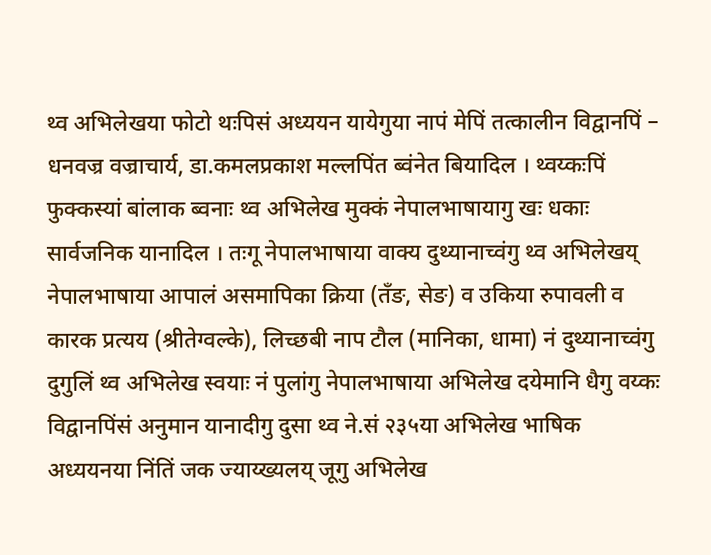थ्व अभिलेखया फोटो थःपिसं अध्ययन यायेगुया नापं मेपिं तत्कालीन विद्वानपिं – धनवज्र वज्राचार्य, डा.कमलप्रकाश मल्लपिंत ब्वंनेत बियादिल । थ्वय्कःपिं फुक्कस्यां बांलाक ब्वनाः थ्व अभिलेख मुक्कं नेपालभाषायागु खः धकाः सार्वजनिक यानादिल । तःगू नेपालभाषाया वाक्य दुथ्यानाच्वंगु थ्व अभिलेखय् नेपालभाषाया आपालं असमापिका क्रिया (तँङ, सेङ) व उकिया रुपावली व कारक प्रत्यय (श्रीतेग्वल्के), लिच्छबी नाप टौल (मानिका, धामा) नं दुथ्यानाच्वंगु दुगुलिं थ्व अभिलेख स्वयाः नं पुलांगु नेपालभाषाया अभिलेख दयेमानि धैगु वय्कः विद्वानपिंसं अनुमान यानादीगु दुसा थ्व ने.सं २३५या अभिलेख भाषिक अध्ययनया निंतिं जक ज्याय्ख्यलय् जूगु अभिलेख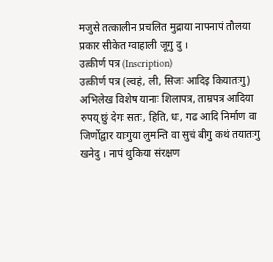मजुसे तत्कालीन प्रचलित मुद्राया नापनापं तौलया प्रकार सीकेत ग्वाहाली जूगु दु ।
उत्कीर्ण पत्र (Inscription)
उत्कीर्ण पत्र (ल्वहं, ली, सिजः आदिइ कियातःगु) अभिलेख विशेष यानाः शिलापत्र, ताम्रपत्र आदिया रुपय् छुं देगः सतः, हिति, धः, गढ आदि निर्माण वा जिर्णोद्वार याःगुया लुमन्ति वा सुचं बीगु कथं तयातःगु खनेदु । नापं थुकिया संरक्षण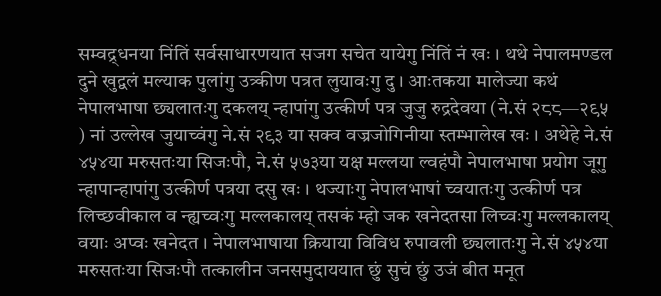सम्वद्र्धनया निंतिं सर्वसाधारणयात सजग सचेत यायेगु निंतिं नं खः । थथे नेपालमण्डल दुने खुद्वलं मल्याक पुलांगु उत्र्कीण पत्रत लुयावःगु दु । आःतकया मालेज्या कथं नेपालभाषा छ्यलातःगु दकलय् न्हापांगु उत्कीर्ण पत्र जुजु रुद्रदेवया (ने.सं २८८—२९५ ) नां उल्लेख जुयाच्वंगु ने.सं २९३ या सक्व वज्रजोगिनीया स्तम्भालेख खः । अथेहे ने.सं ४५४या मरुसतःया सिजःपौ, ने.सं ५७३या यक्ष मल्लया ल्वहंपौ नेपालभाषा प्रयोग जूगु न्हापान्हापांगु उत्कीर्ण पत्रया दसु खः । थज्याःगु नेपालभाषां च्वयातःगु उत्कीर्ण पत्र लिच्छवीकाल व न्ह्यच्वःगु मल्लकालय् तसकं म्हो जक खनेदतसा लिच्वःगु मल्लकालय् वयाः अप्वः खनेदत । नेपालभाषाया क्रियाया विविध रुपावली छ्यलातःगु ने.सं ४५४या मरुसतःया सिजःपौ तत्कालीन जनसमुदाययात छुं सुचं छुं उजं बीत मनूत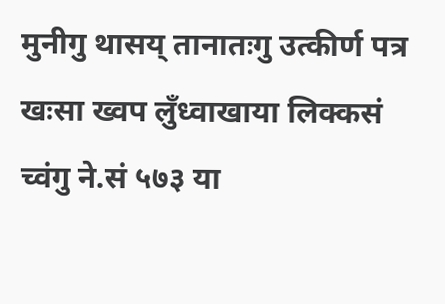मुनीगु थासय् तानातःगु उत्कीर्ण पत्र खःसा ख्वप लुँध्वाखाया लिक्कसं च्वंगु ने.सं ५७३ या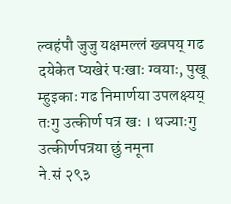ल्वहंपौ जुजु यक्षमल्लं ख्वपय् गढ दयेकेत प्यखेरं पःखाः ग्वयाः, पुखू म्हुइकाः गढ निमार्णया उपलक्ष्यय् तःगु उत्कीर्ण पत्र खः । थज्याःगु उत्कीर्णपत्रया छुं नमूना
ने.सं २९३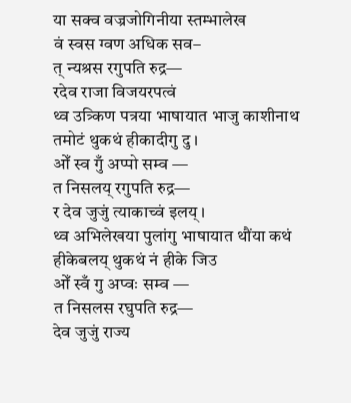या सक्व वज्रजोगिनीया स्तम्भालेख
वं स्वस ग्वण अधिक सव–
त् न्यश्रस रगुपति रुद्र—
रदेव राजा विजयरपत्वं
थ्व उत्र्किण पत्रया भाषायात भाजु काशीनाथ तमोटं थुकथं हीकादीगु दु ।
ओँ स्व गुँ अप्पो सम्व —
त निसलय् रगुपति रुद्र—
र देव जुजुं त्याकाच्वं इलय् ।
थ्व अभिलेखया पुलांगु भाषायात थौंया कथं हीकेबलय् थुकथं नं हीके जिउ
ओँ स्वँ गु अप्वः सम्व —
त निसलस रघुपति रुद्र—
देव जुजुं राज्य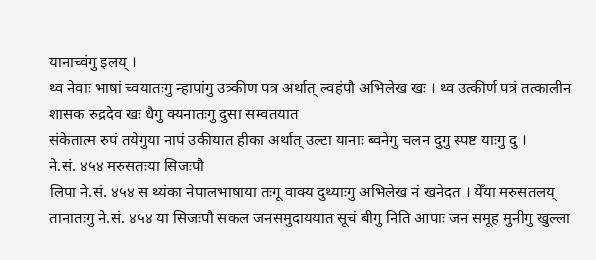यानाच्वंगु इलय् ।
थ्व नेवाः भाषां च्वयातःगु न्हापांगु उत्र्कीण पत्र अर्थात् ल्वहंपौ अभिलेख खः । थ्व उत्कीर्ण पत्रं तत्कालीन शासक रुद्रदेव खः धैगु क्यनातःगु दुसा सम्वतयात
संकेतात्म रुपं तयेगुया नापं उकीयात हीका अर्थात् उल्टा यानाः ब्वनेगु चलन दुगु स्पष्ट याःगु दु ।
ने.सं. ४५४ मरुसतःया सिजःपौ
लिपा ने.सं. ४५४ स थ्यंका नेपालभाषाया तःगू वाक्य दुथ्याःगु अभिलेख नं खनेदत । येँया मरुसतलय् तानातःगु ने.सं. ४५४ या सिजःपौ सकल जनसमुदाययात सूचं बीगु निति आपाः जन समूह मुनीगु खुल्ला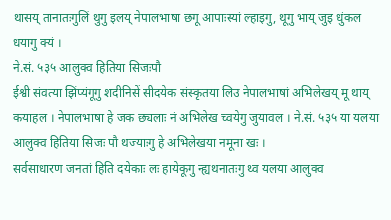थासय् तानातःगुलिं थुगु इलय् नेपालभाषा छगू आपाःस्यां ल्हाइगु, थूगु भाय् जुइ धुंकल धयागु क्यं ।
ने.सं. ५३५ आलुक्व हितिया सिजःपौ
ईश्वी संवत्या झिंप्यंगूगु शदीनिसें सीदयेक संस्कृतया लिउ नेपालभाषां अभिलेखय् मू थाय् कयाहल । नेपालभाषा हे जक छ्यलाः नं अभिलेख च्वयेगु जुयावल । ने.सं. ५३५ या यलया आलुक्व हितिया सिजः पौ थज्याःगु हे अभिलेखया नमूना खः ।
सर्वसाधारण जनतां हिति दयेकाः लः हायेकूगु न्ह्यथनातःगु थ्व यलया आलुक्व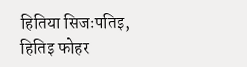हितिया सिजःपतिइ, हितिइ फोहर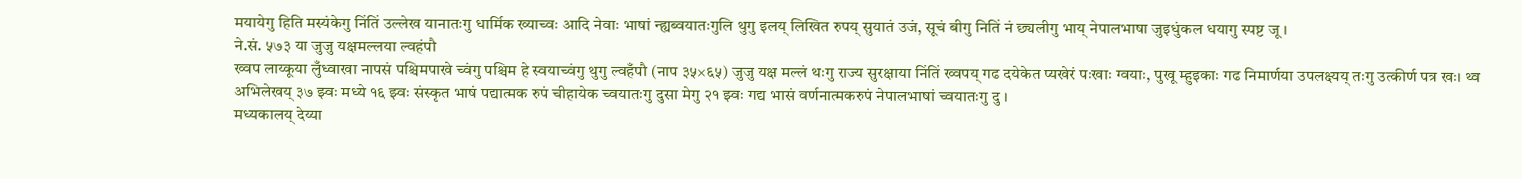मयायेगु हिति मस्यंकेगु निंतिं उल्लेख यानातःगु धार्मिक ख्याच्वः आदि नेवाः भाषां न्ह्यब्वयातःगुलि थुगु इलय् लिखित रुपय् सुयातं उजं, सूचं बीगु नितिं नं छ्यलीगु भाय् नेपालभाषा जुइधुंकल धयागु स्पष्ट जू ।
ने.सं. ५७३ या जुजु यक्षमल्लया ल्वहंपौ
ख्वप लाय्कूया लुँध्वाखा नापसं पश्चिमपाखे च्वंगु पश्चिम हे स्वयाच्वंगु थुगु ल्वहँपौ (नाप ३५×६५) जुजु यक्ष मल्लं थःगु राज्य सुरक्षाया निंतिं ख्वपय् गढ दयेकेत प्यखेरं पःखाः ग्वयाः, पुखू म्हुइकाः गढ निमार्णया उपलक्ष्यय् तःगु उत्कीर्ण पत्र खः। थ्व अभिलेखय् ३७ झ्वः मध्ये १६ झ्वः संस्कृत भाषं पद्यात्मक रुपं चीहायेक च्वयातःगु दुसा मेगु २१ झ्वः गद्य भासं वर्णनात्मकरुपं नेपालभाषां च्वयातःगु दु ।
मध्यकालय् देय्या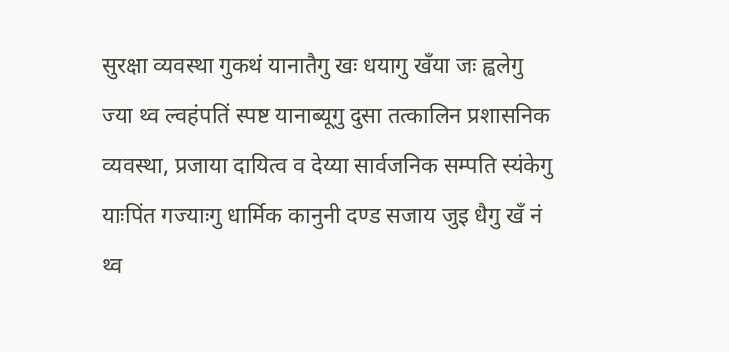सुरक्षा व्यवस्था गुकथं यानातैगु खः धयागु खँया जः ह्वलेगु ज्या थ्व ल्वहंपतिं स्पष्ट यानाब्यूगु दुसा तत्कालिन प्रशासनिक व्यवस्था, प्रजाया दायित्व व देय्या सार्वजनिक सम्पति स्यंकेगु याःपिंत गज्याःगु धार्मिक कानुनी दण्ड सजाय जुइ धैगु खँ नं थ्व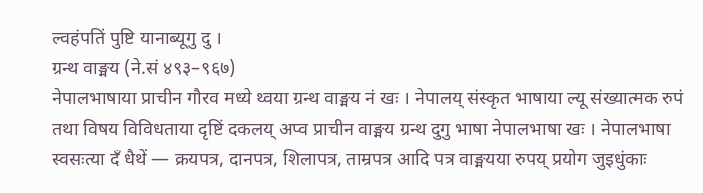ल्वहंपतिं पुष्टि यानाब्यूगु दु ।
ग्रन्थ वाङ्मय (ने.सं ४९३–९६७)
नेपालभाषाया प्राचीन गौरव मध्ये थ्वया ग्रन्थ वाङ्मय नं खः । नेपालय् संस्कृत भाषाया ल्यू संख्यात्मक रुपं तथा विषय विविधताया दृष्टिं दकलय् अप्व प्राचीन वाङ्मय ग्रन्थ दुगु भाषा नेपालभाषा खः । नेपालभाषा स्वसःत्या दँ धैथें — क्रयपत्र, दानपत्र, शिलापत्र, ताम्रपत्र आदि पत्र वाङ्मयया रुपय् प्रयोग जुइधुंकाः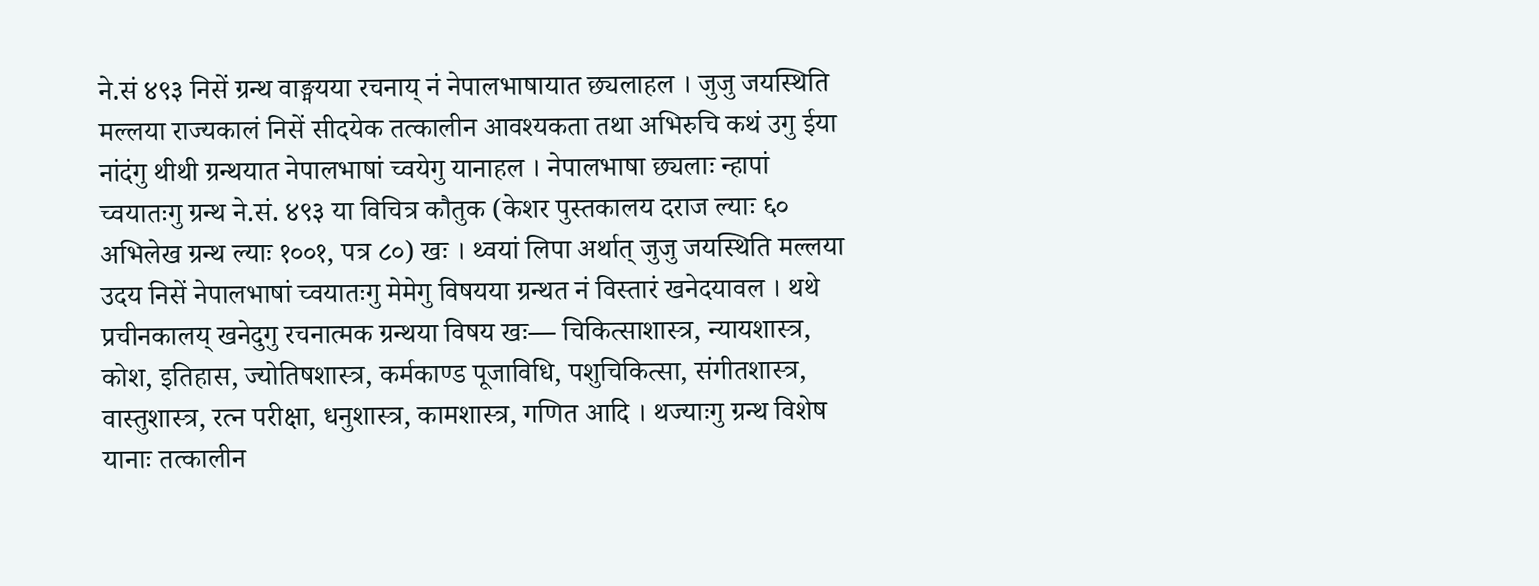ने.सं ४९३ निसें ग्रन्थ वाङ्मयया रचनाय् नं नेपालभाषायात छ्यलाहल । जुजु जयस्थिति मल्लया राज्यकालं निसें सीदयेक तत्कालीन आवश्यकता तथा अभिरुचि कथं उगु ईया नांदंगु थीथी ग्रन्थयात नेपालभाषां च्वयेगु यानाहल । नेपालभाषा छ्यलाः न्हापां च्वयातःगु ग्रन्थ ने.सं. ४९३ या विचित्र कौतुक (केशर पुस्तकालय दराज ल्याः ६० अभिलेख ग्रन्थ ल्याः १००१, पत्र ८०) खः । थ्वयां लिपा अर्थात् जुजु जयस्थिति मल्लया उदय निसें नेपालभाषां च्वयातःगु मेमेगु विषयया ग्रन्थत नं विस्तारं खनेदयावल । थथे प्रचीनकालय् खनेदुगु रचनात्मक ग्रन्थया विषय खः— चिकित्साशास्त्र, न्यायशास्त्र, कोश, इतिहास, ज्योतिषशास्त्र, कर्मकाण्ड पूजाविधि, पशुचिकित्सा, संगीतशास्त्र, वास्तुशास्त्र, रत्न परीक्षा, धनुशास्त्र, कामशास्त्र, गणित आदि । थज्याःगु ग्रन्थ विशेष यानाः तत्कालीन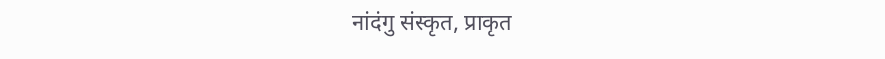नांदंगु संस्कृत, प्राकृत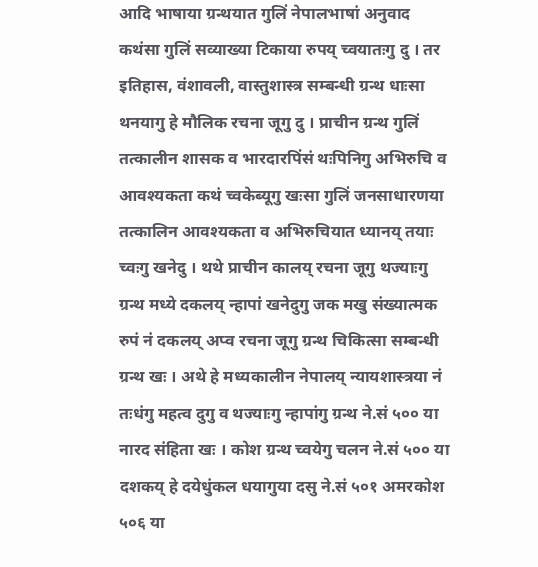आदि भाषाया ग्रन्थयात गुलिं नेपालभाषां अनुवाद कथंसा गुलिं सव्याख्या टिकाया रुपय् च्वयातःगु दु । तर इतिहास, वंशावली, वास्तुशास्त्र सम्बन्धी ग्रन्थ धाःसा थनयागु हे मौलिक रचना जूगु दु । प्राचीन ग्रन्थ गुलिं तत्कालीन शासक व भारदारपिंसं थःपिनिगु अभिरुचि व आवश्यकता कथं च्वकेब्यूगु खःसा गुलिं जनसाधारणया तत्कालिन आवश्यकता व अभिरुचियात ध्यानय् तयाः च्वःगु खनेदु । थथे प्राचीन कालय् रचना जूगु थज्याःगु ग्रन्थ मध्ये दकलय् न्हापां खनेदुगु जक मखु संख्यात्मक रुपं नं दकलय् अप्व रचना जूगु ग्रन्थ चिकित्सा सम्बन्धी ग्रन्थ खः । अथे हे मध्यकालीन नेपालय् न्यायशास्त्रया नं तःधंगु महत्व दुगु व थज्याःगु न्हापांगु ग्रन्थ ने.सं ५०० या नारद संहिता खः । कोश ग्रन्थ च्वयेगु चलन ने.सं ५०० या दशकय् हे दयेधुंकल धयागुया दसु ने.सं ५०१ अमरकोश ५०६ या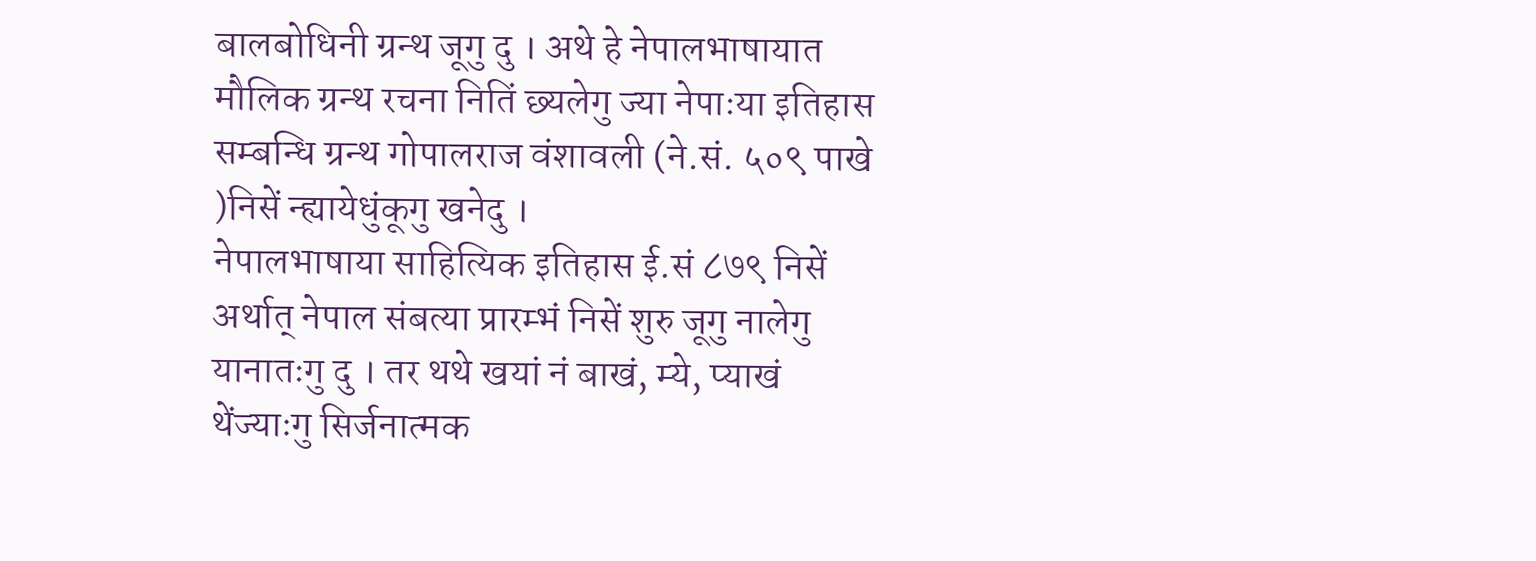बालबोधिनी ग्रन्थ जूगु दु । अथे हे नेपालभाषायात मौलिक ग्रन्थ रचना नितिं छ्यलेगु ज्या नेपाःया इतिहास सम्बन्धि ग्रन्थ गोपालराज वंशावली (ने.सं. ५०९ पाखे )निसें न्ह्यायेधुंकूगु खनेदु ।
नेपालभाषाया साहित्यिक इतिहास ई.सं ८७९ निसें अर्थात् नेपाल संबत्या प्रारम्भं निसें शुरु जूगु नालेगु यानातःगु दु । तर थथे खयां नं बाखं, म्ये, प्याखं थेंज्याःगु सिर्जनात्मक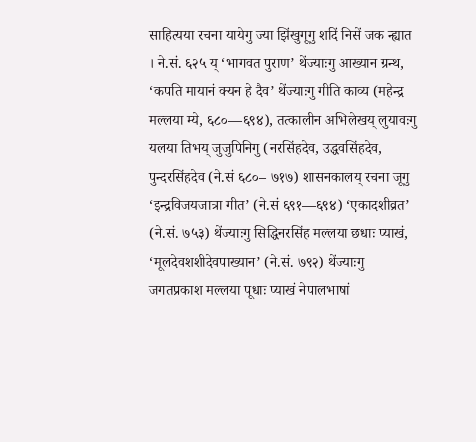साहित्यया रचना यायेगु ज्या झिंखुगूगु शदिं निसें जक न्ह्यात । ने.सं. ६२५ य् ‘भागवत पुराण’ थेंज्याःगु आख्यान ग्रन्थ, ‘कपति मायानं क्यन हे दैव’ थेंज्याःगु गीति काव्य (महेन्द्र मल्लया म्ये, ६८०—६९४), तत्कालीन अभिलेखय् लुयावःगु यलया तिभय् जुजुपिनिगु (नरसिंहदेव, उद्धवसिंहदेव, पुन्दरसिंहदेव (ने.सं ६८०– ७१७) शासनकालय् रचना जूगु ‘इन्द्रविजयजात्रा गीत’ (ने.सं ६९१—६९४) ‘एकादशीव्रत’ (ने.सं. ७५३) थेंज्याःगु सिद्धिनरसिंह मल्लया छधाः प्याखं, ‘मूलदेवशशीदेवपाख्यान’ (ने.सं. ७९२) थेंज्याःगु जगतप्रकाश मल्लया पूधाः प्याखं नेपालभाषां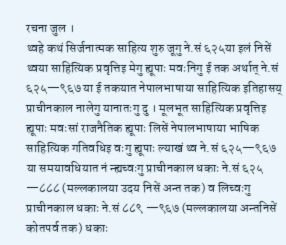रचना जुल ।
थ्वहे कथं सिर्जनात्मक साहित्य शुरु जूगु ने.सं ६२५या इलं निसें थ्वया साहित्यिक प्रवृत्तिइ मेगु ह्यूपाः मवःनिगु ई तक अर्थात् ने.सं ६२५—९६७ या ई तकयात नेपालभाषाया साहित्यिक इतिहासय् प्राचीनकाल नालेगु यानातःगु दु । मूलभूत साहित्यिक प्रवृत्तिइ ह्यूपाः मवःसां राजनैतिक ह्यूपाः लिसें नेपालभाषाया भाषिक साहित्यिक गतिवधिइ वःगु ह्यूपाः ल्याखं थ्व ने.सं ६२५—९६७ या समयावधियात नं न्ह्यच्वःगु प्राचीनकाल धकाः ने.सं ६२५ —८८८ (मल्लकालया उदय निसें अन्त तक) व लिच्वःगु प्राचीनकाल धकाः ने.सं ८८९ —९६७ (मल्लकालया अन्तनिसें कोतपर्व तक) धकाः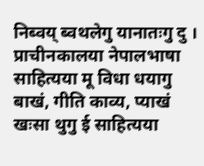निब्वय् ब्वथलेगु यानातःगु दु ।
प्राचीनकालया नेपालभाषा साहित्यया मू विधा धयागु बाखं, गीति काव्य, प्याखं खःसा थुगु ई साहित्यया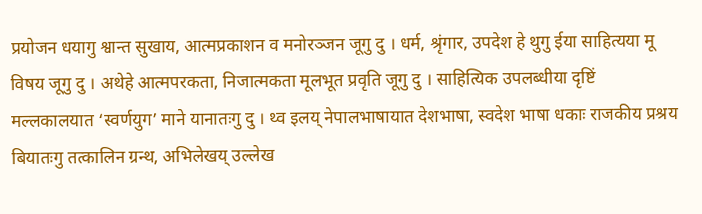प्रयोजन धयागु श्वान्त सुखाय, आत्मप्रकाशन व मनोरञ्जन जूगु दु । धर्म, श्रृंगार, उपदेश हे थुगु ईया साहित्यया मू विषय जूगु दु । अथेहे आत्मपरकता, निजात्मकता मूलभूत प्रवृति जूगु दु । साहित्यिक उपलब्धीया दृष्टिं मल्लकालयात ‘स्वर्णयुग’ माने यानातःगु दु । थ्व इलय् नेपालभाषायात देशभाषा, स्वदेश भाषा धकाः राजकीय प्रश्रय बियातःगु तत्कालिन ग्रन्थ, अभिलेखय् उल्लेख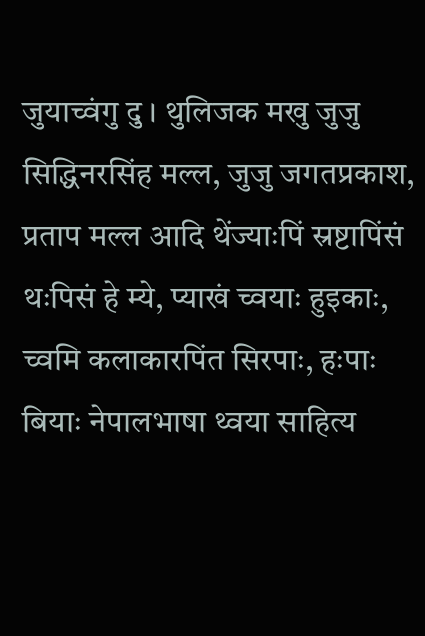जुयाच्वंगु दु । थुलिजक मखु जुजु सिद्धिनरसिंह मल्ल, जुजु जगतप्रकाश, प्रताप मल्ल आदि थेंज्याःपिं स्रष्टापिंसं थःपिसं हे म्ये, प्याखं च्वयाः हुइकाः, च्वमि कलाकारपिंत सिरपाः, हःपाः बियाः नेपालभाषा थ्वया साहित्य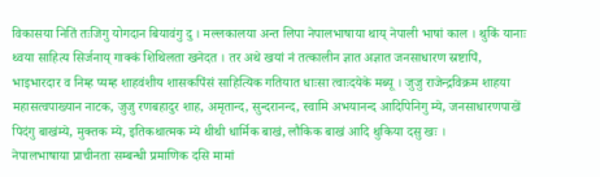विकासया नितिं तःजिगु योगदान बियावंगु दु । मल्लकालया अन्त लिपा नेपालभाषाया थाय् नेपाली भाषां काल । थुकिं यानाः थ्वया साहित्य सिर्जनाय् गाक्कं शिथिलता खनेदत । तर अथे खयां नं तत्कालीन ज्ञात अज्ञात जनसाधारण स्रष्टापिं, भाइभारदार व निम्ह प्यम्ह शाहवंशीय शासकपिंसं साहित्यिक गतियात धाःसा त्वाःदयेके मब्यू । जुजु राजेन्द्रविक्रम शाहया महासत्वपाख्यान नाटक, जुजु रणबहादुर शाह, अमृतान्द, सुन्दरानन्द, स्वामि अभयानन्द आदिपिनिगु म्ये, जनसाधारणपाखें पिदंगु बाखंम्ये, मुक्तक म्ये, इतिकथात्मक म्ये थीथी धार्मिक बाखं, लौकिक बाखं आदि थुकिया दसु खः ।
नेपालभाषाया प्राचीनता सम्बन्धी प्रमाणिक दसि मामां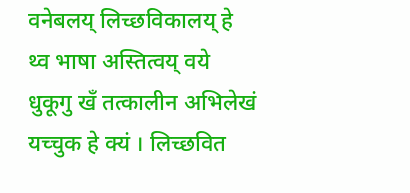वनेबलय् लिच्छविकालय् हे थ्व भाषा अस्तित्वय् वये धुकूगु खँ तत्कालीन अभिलेखं यच्चुक हे क्यं । लिच्छवित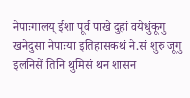नेपाःगालय् ईशा पूर्व पाखे दुहां वयेधुंकूगु खनेदुसा नेपाःया इतिहासकथं ने.सं शुरु जूगु इलनिसें तिनि थुमिसं थन शासन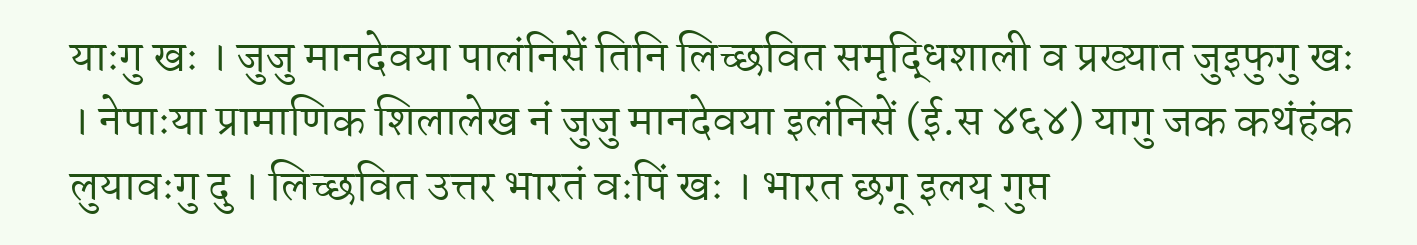याःगु खः । जुजु मानदेवया पालंनिसें तिनि लिच्छवित समृद्धिशाली व प्रख्यात जुइफुगु खः । नेपाःया प्रामाणिक शिलालेख नं जुजु मानदेवया इलंनिसें (ई.स ४६४) यागु जक कथंहंक लुयावःगु दु । लिच्छवित उत्तर भारतं वःपिं खः । भारत छगू इलय् गुप्त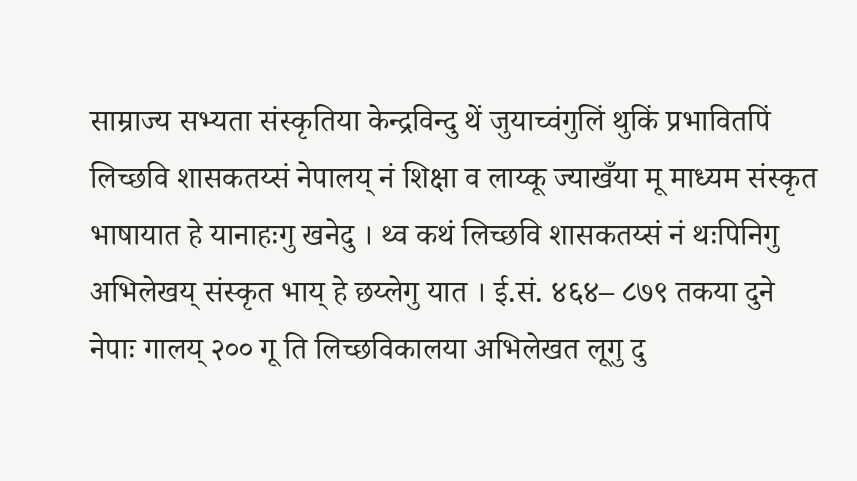साम्राज्य सभ्यता संस्कृतिया केन्द्रविन्दु थें जुयाच्वंगुलिं थुकिं प्रभावितपिं लिच्छवि शासकतय्सं नेपालय् नं शिक्षा व लाय्कू ज्याखँया मू माध्यम संस्कृत भाषायात हे यानाहःगु खनेदु । थ्व कथं लिच्छवि शासकतय्सं नं थःपिनिगु अभिलेखय् संस्कृत भाय् हे छय्लेगु यात । ई.सं. ४६४– ८७९ तकया दुने नेपाः गालय् २०० गू ति लिच्छविकालया अभिलेखत लूगु दु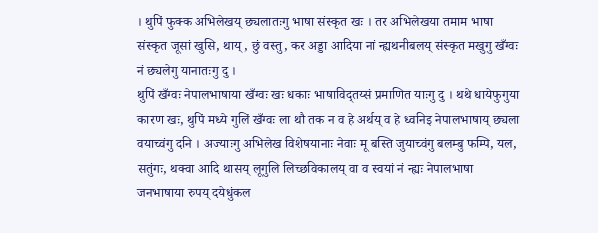। थुपिं फुक्क अभिलेखय् छ्यलातःगु भाषा संस्कृत खः । तर अभिलेखया तमाम भाषा संस्कृत जूसां खुसि, थाय्, छुं वस्तु, कर अड्डा आदिया नां न्ह्यथनीबलय् संस्कृत मखुगु खँग्वः नं छ्यलेगु यानातःगु दु ।
थुपिं खँग्वः नेपालभाषाया खँग्वः खः धकाः भाषाविद्तय्सं प्रमाणित याःगु दु । थथे धायेफुगुया कारण खः, थुपिं मध्ये गुलिं खँग्वः ला थौ तक न व हे अर्थय् व हे ध्वनिइ नेपालभाषाय् छ्यला वयाच्वंगु दनि । अज्याःगु अभिलेख विशेषयानाः नेवाः मू बस्ति जुयाच्वंगु बलम्बु फम्पि, यल, सतुंगः, थक्वा आदि थासय् लूगुलि लिच्छविकालय् वा व स्वयां नं न्ह्यः नेपालभाषा जनभाषाया रुपय् दयेधुंकल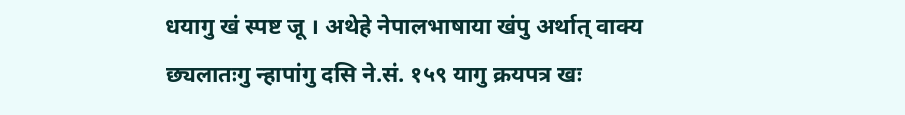धयागु खं स्पष्ट जू । अथेहे नेपालभाषाया खंपु अर्थात् वाक्य छ्यलातःगु न्हापांगु दसि ने.सं. १५९ यागु क्रयपत्र खः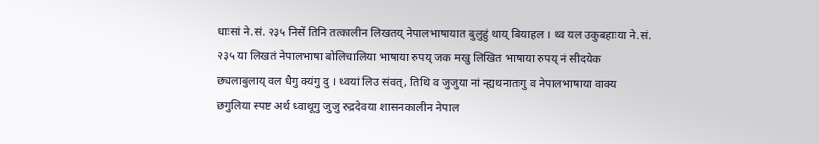धाःसां ने.सं. २३५ निसें तिनि तत्कालीन लिखतय् नेपालभाषायात बुलुहुं थाय् बियाहल । थ्व यल उकुबहाःया ने.सं. २३५ या लिखतं नेपालभाषा बोलिचालिया भाषाया रुपय् जक मखु लिखित भाषाया रुपय् नं सीदयेक छ्यलाबुलाय् वल धैगु क्यंगु दु । थ्वयां लिउ संवत्, तिथि व जुजुया नां न्ह्यथनातःगु व नेपालभाषाया वाक्य छगुलिया स्पष्ट अर्थ ध्वाथूगु जुजु रुद्रदेवया शासनकालीन नेपाल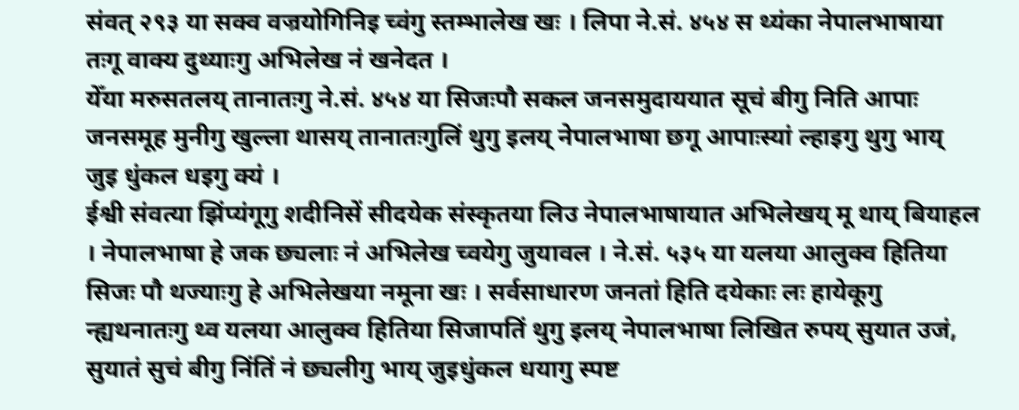संवत् २९३ या सक्व वज्रयोगिनिइ च्वंगु स्तम्भालेख खः । लिपा ने.सं. ४५४ स थ्यंका नेपालभाषाया तःगू वाक्य दुथ्याःगु अभिलेख नं खनेदत ।
येँया मरुसतलय् तानातःगु ने.सं. ४५४ या सिजःपौ सकल जनसमुदाययात सूचं बीगु निति आपाः जनसमूह मुनीगु खुल्ला थासय् तानातःगुलिं थुगु इलय् नेपालभाषा छगू आपाःस्यां ल्हाइगु थुगु भाय् जुइ धुंकल धइगु क्यं ।
ईश्वी संवत्या झिंप्यंगूगु शदीनिसें सीदयेक संस्कृतया लिउ नेपालभाषायात अभिलेखय् मू थाय् बियाहल । नेपालभाषा हे जक छ्यलाः नं अभिलेख च्वयेगु जुयावल । ने.सं. ५३५ या यलया आलुक्व हितिया सिजः पौ थज्याःगु हे अभिलेखया नमूना खः । सर्वसाधारण जनतां हिति दयेकाः लः हायेकूगु न्ह्यथनातःगु थ्व यलया आलुक्व हितिया सिजापतिं थुगु इलय् नेपालभाषा लिखित रुपय् सुयात उजं, सुयातं सुचं बीगु निंतिं नं छ्यलीगु भाय् जुइधुंकल धयागु स्पष्ट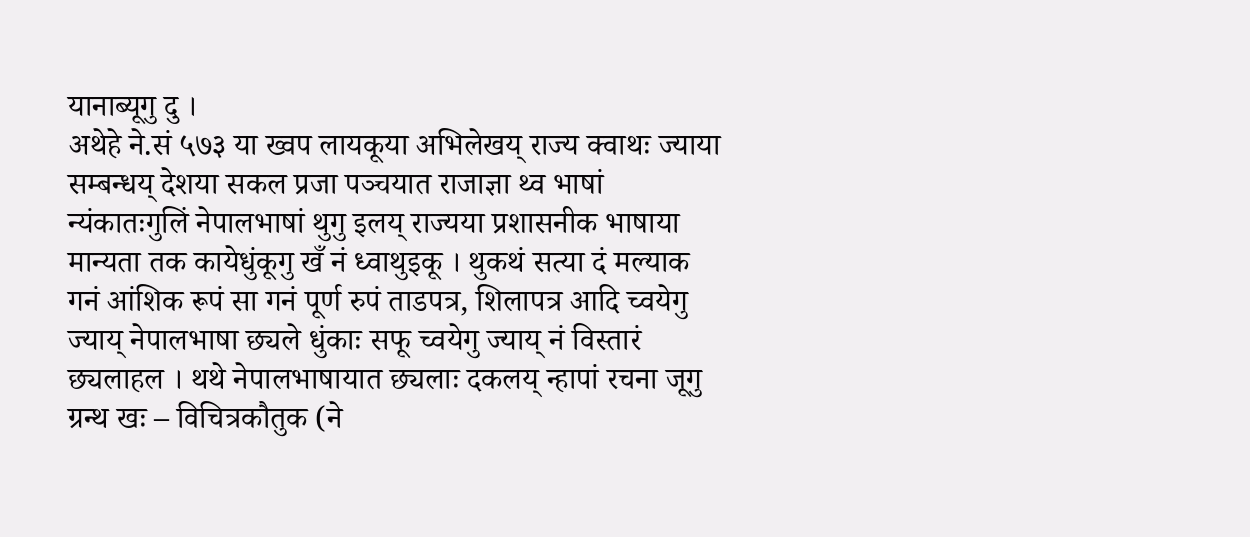यानाब्यूगु दु ।
अथेहे ने.सं ५७३ या ख्वप लायकूया अभिलेखय् राज्य क्वाथः ज्याया सम्बन्धय् देशया सकल प्रजा पञ्चयात राजाज्ञा थ्व भाषां न्यंकातःगुलिं नेपालभाषां थुगु इलय् राज्यया प्रशासनीक भाषाया मान्यता तक कायेधुंकूगु खँ नं ध्वाथुइकू । थुकथं सत्या दं मल्याक गनं आंशिक रूपं सा गनं पूर्ण रुपं ताडपत्र, शिलापत्र आदि च्वयेगु ज्याय् नेपालभाषा छ्यले धुंकाः सफू च्वयेगु ज्याय् नं विस्तारं छ्यलाहल । थथे नेपालभाषायात छ्यलाः दकलय् न्हापां रचना जूगु ग्रन्थ खः – विचित्रकौतुक (ने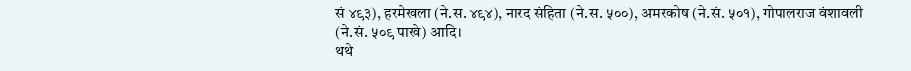सं ४९३), हरमेखला (ने.स. ४९४), नारद संहिता (ने.स. ५००), अमरकोष (ने.सं. ५०१), गोपालराज वंशावली (ने.सं. ५०९ पाखे) आदि।
थथे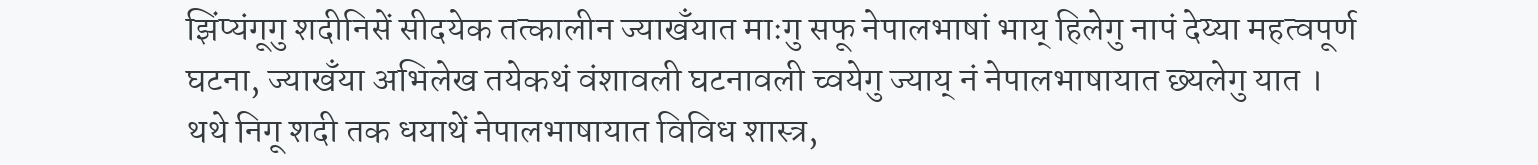झिंप्यंगूगु शदीनिसें सीदयेक तत्कालीन ज्याखँयात माःगु सफू नेपालभाषां भाय् हिलेगु नापं देय्या महत्वपूर्ण घटना, ज्याखँया अभिलेख तयेकथं वंशावली घटनावली च्वयेगु ज्याय् नं नेपालभाषायात छ्यलेगु यात ।
थथे निगू शदी तक धयाथें नेपालभाषायात विविध शास्त्र,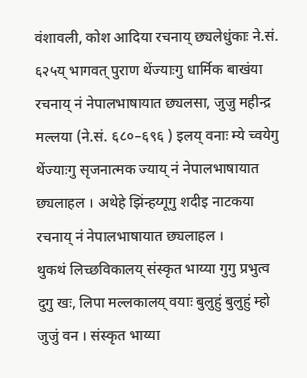वंशावली, कोश आदिया रचनाय् छ्यलेधुंकाः ने.सं. ६२५य् भागवत् पुराण थेंज्याःगु धार्मिक बाखंया रचनाय् नं नेपालभाषायात छ्यलसा, जुजु महीन्द्र मल्लया (ने.सं. ६८०–६९६ ) इलय् वनाः म्ये च्वयेगु थेंज्याःगु सृजनात्मक ज्याय् नं नेपालभाषायात छ्यलाहल । अथेहे झिंन्हय्गूगु शदीइ नाटकया रचनाय् नं नेपालभाषायात छ्यलाहल ।
थुकथं लिच्छविकालय् संस्कृत भाय्या गुगु प्रभुत्व दुगु खः, लिपा मल्लकालय् वयाः बुलुहुं बुलुहुं म्हो जुजुं वन । संस्कृत भाय्या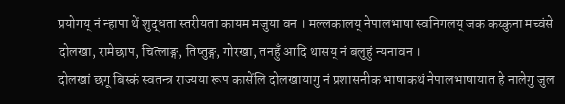प्रयोगय् नं न्हापा थें शुद्धता स्तरीयता कायम मजुया वन । मल्लकालय् नेपालभाषा स्वनिगलय् जक कय्कुना मच्वंसे दोलखा, रामेछाप, चित्लाङ्ग, तिष्तुङ्ग, गोरखा, तनहुँ आदि थासय् नं बलुहुं न्यनावन ।
दोलखां छगू बिस्कं स्वतन्त्र राज्यया रूप कासेंलि दोलखायागु नं प्रशासनीक भाषाकथं नेपालभाषायात हे नालेगु जुल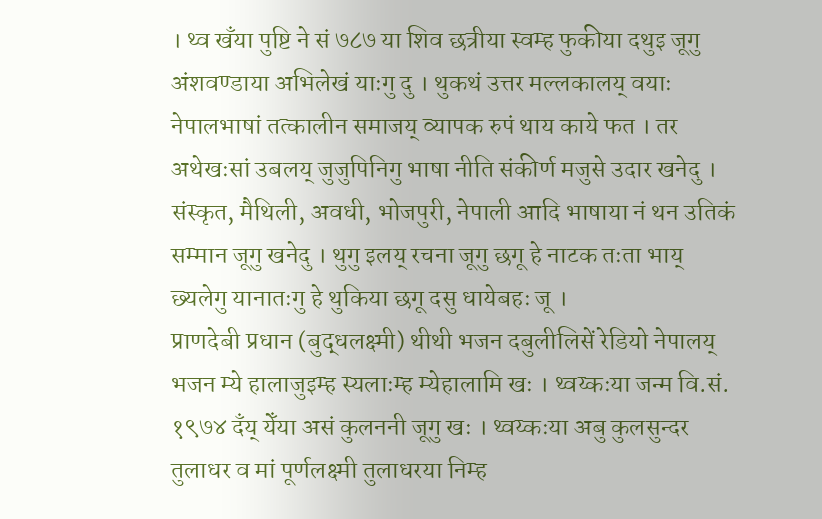। थ्व खँया पुष्टि ने सं ७८७ या शिव छत्रीया स्वम्ह फुकीया दथुइ जूगु अंशवण्डाया अभिलेखं याःगु दु । थुकथं उत्तर मल्लकालय् वयाः नेपालभाषां तत्कालीन समाजय् व्यापक रुपं थाय काये फत । तर अथेखःसां उबलय् जुजुपिनिगु भाषा नीति संकीर्ण मजुसे उदार खनेदु । संस्कृत, मैथिली, अवधी, भोजपुरी, नेपाली आदि भाषाया नं थन उतिकं सम्मान जूगु खनेदु । थुगु इलय् रचना जूगु छगू हे नाटक तःता भाय् छ्यलेगु यानातःगु हे थुकिया छगू दसु धायेबहः जू ।
प्राणदेबी प्रधान (बुद्धलक्ष्मी) थीथी भजन दबुलीलिसें रेडियो नेपालय् भजन म्ये हालाजुइम्ह स्यलाःम्ह म्येहालामि खः । थ्वय्कःया जन्म वि.सं. १९७४ दँय् येँया असं कुलननी जूगु खः । थ्वय्कःया अबु कुलसुन्दर तुलाधर व मां पूर्णलक्ष्मी तुलाधरया निम्ह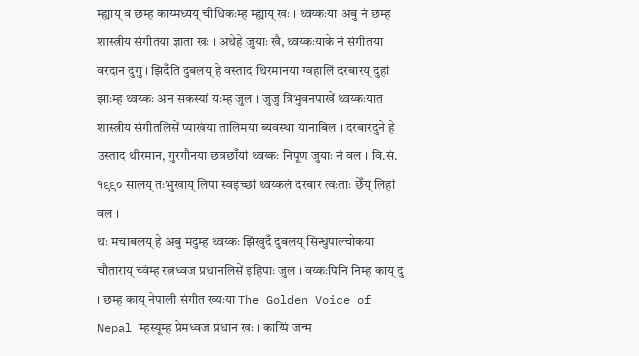म्ह्याय् व छम्ह काय्मध्यय् चीधिकःम्ह म्ह्याय् खः । थ्वय्कःया अबु नं छम्ह शास्त्रीय संगीतया ज्ञाता खः । अथेहे जुयाः खै, थ्वय्कःयाके नं संगीतया वरदान दुगु । झिदँति दुबलय् हे वस्ताद थिरमानया ग्वहालिं दरबारय् दुहां झाःम्ह थ्वय्कः अन सकस्यां यःम्ह जुल । जुजु त्रिभुवनपाखें थ्वय्कःयात शास्त्रीय संगीतलिसें प्याखंया तालिमया ब्यवस्था यानाबिल । दरबारदुने हे उस्ताद थीरमान, गुरगौनया छत्रछाँयां थ्वय्कः निपूण जुयाः नं वल । वि.सं. १९९० सालय् तःभुखाय् लिपा स्वइच्छां थ्वय्कलं दरबार त्वःताः छेँय् लिहां वल ।
थः मचाबलय् हे अबु मदुम्ह थ्वय्कः झिंखुदँ दुबलय् सिन्धुपाल्चोकया चौताराय् च्वंम्ह रत्नध्वज प्रधानलिसें इहिपाः जुल । वय्कःपिनि निम्ह काय् दु । छम्ह काय् नेपाली संगीत ख्यःया The Golden Voice of Nepal म्हस्यूम्ह प्रेमध्वज प्रधान खः । काय्पिं जन्म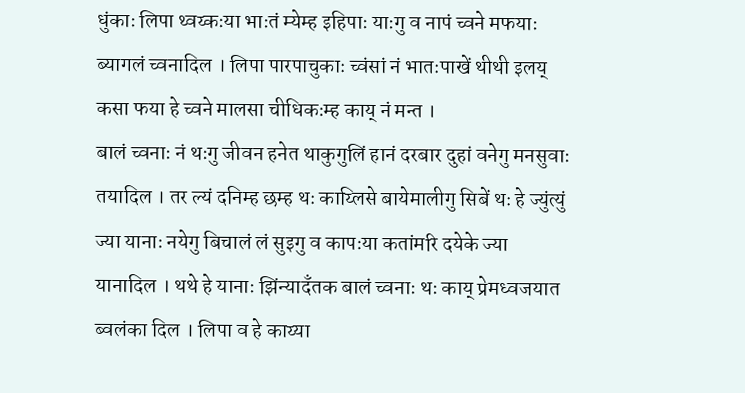धुंकाः लिपा थ्वय्कःया भाःतं म्येम्ह इहिपाः याःगु व नापं च्वने मफयाः ब्यागलं च्वनादिल । लिपा पारपाचुकाः च्वंसां नं भातःपाखें थीथी इलय् कसा फया हे च्वने मालसा चीधिकःम्ह काय् नं मन्त ।
बालं च्वनाः नं थःगु जीवन हनेत थाकुगुलिं हानं दरबार दुहां वनेगु मनसुवाः तयादिल । तर ल्यं दनिम्ह छम्ह थः काय्लिसे बायेमालीगु सिबें थः हे ज्युंत्युं ज्या यानाः नयेगु बिचालं लं सुइगु व कापःया कतांमरि दयेके ज्या यानादिल । थथे हे यानाः झिंन्यादँतक बालं च्वनाः थः काय् प्रेमध्वजयात ब्वलंका दिल । लिपा व हे काय्या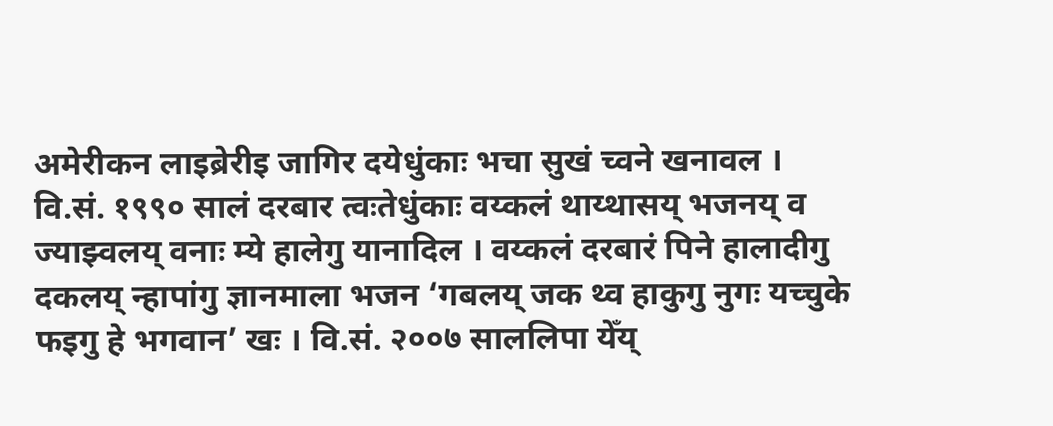अमेरीकन लाइब्रेरीइ जागिर दयेधुंकाः भचा सुखं च्वने खनावल ।
वि.सं. १९९० सालं दरबार त्वःतेधुंकाः वय्कलं थाय्थासय् भजनय् व ज्याझ्वलय् वनाः म्ये हालेगु यानादिल । वय्कलं दरबारं पिने हालादीगु दकलय् न्हापांगु ज्ञानमाला भजन ‘गबलय् जक थ्व हाकुगु नुगः यच्चुके फइगु हे भगवान’ खः । वि.सं. २००७ साललिपा येँय्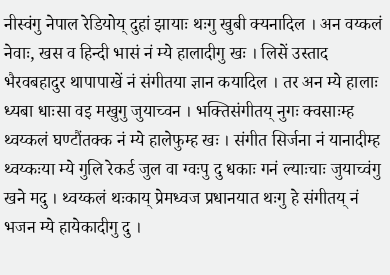नीस्वंगु नेपाल रेडियोय् दुहां झायाः थःगु खुबी क्यनादिल । अन वय्कलं नेवाः, खस व हिन्दी भासं नं म्ये हालादीगु खः । लिसें उस्ताद भैरवबहादुर थापापाखें नं संगीतया ज्ञान कयादिल । तर अन म्ये हालाः ध्यबा धाःसा वइ मखुगु जुयाच्वन । भक्तिसंगीतय् नुगः क्वसाःम्ह थ्वय्कलं घण्टौंतक्क नं म्ये हालेफुम्ह खः । संगीत सिर्जना नं यानादीम्ह थ्वय्कःया म्ये गुलि रेकर्ड जुल वा ग्वःपु दु धकाः गनं ल्याःचाः जुयाच्वंगु खने मदु । थ्वय्कलं थःकाय् प्रेमध्वज प्रधानयात थःगु हे संगीतय् नं भजन म्ये हायेकादीगु दु ।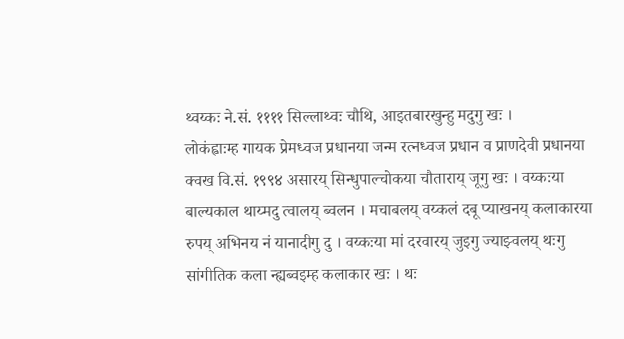थ्वय्कः ने.सं. ११११ सिल्लाथ्वः चौथि, आइतबारखुन्हु मदुगु खः ।
लोकंह्वाःम्ह गायक प्रेमध्वज प्रधानया जन्म रत्नध्वज प्रधान व प्राणदेवी प्रधानया क्वख वि.सं. १९९४ असारय् सिन्धुपाल्चोकया चौताराय् जूगु खः । वय्कःया बाल्यकाल थाय्मदु त्वालय् ब्वलन । मचाबलय् वय्कलं दबू प्याखनय् कलाकारया रुपय् अभिनय नं यानादीगु दु । वय्कःया मां दरवारय् जुइगु ज्याझ्वलय् थःगु सांगीतिक कला न्ह्यब्वइम्ह कलाकार खः । थः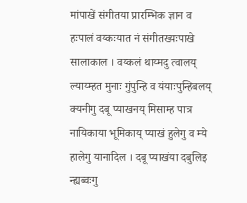मांपाखें संगीतया प्रारम्भिक ज्ञान व हःपालं वय्कःयात नं संगीतख्यःपाखे सालाकाल । वय्कलं थाय्मदु त्वालय् ल्याय्म्हत मुनाः गुंपुन्हि व यंयाःपुन्हिबलय् क्यनीगु दबू प्याखनय् मिसाम्ह पात्र नायिकाया भूमिकाय् प्याखं हुलेगु व म्ये हालेगु यानादिल । दबू प्याखंया दबुलिइ न्ह्यब्वःगु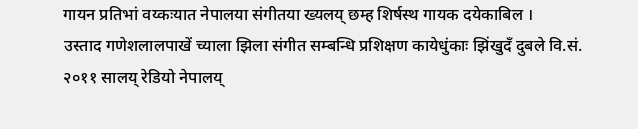गायन प्रतिभां वय्कःयात नेपालया संगीतया ख्यलय् छम्ह शिर्षस्थ गायक दयेकाबिल ।
उस्ताद गणेशलालपाखें च्याला झिला संगीत सम्बन्धि प्रशिक्षण कायेधुंकाः झिंखुदँ दुबले वि.सं. २०११ सालय् रेडियो नेपालय्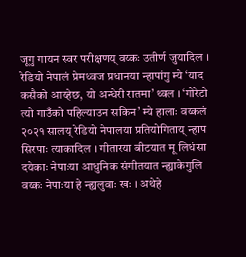जूगु गायन स्वर परीक्षणय् वय्कः उतीर्ण जुयादिल । रेडियो नेपालं प्रेमध्वज प्रधानया न्हापांगु म्ये ‘याद कसैको आय्हेछ, यो अन्धेरी रातमा’ थ्वल । ‘गोरेटो त्यो गाउँको पहिल्याउन सकिन’ म्ये हालाः वय्कलं २०२१ सालय् रेडियो नेपालया प्रतियोगिताय् न्हाप सिरपाः त्याकादिल । गीतारया बीटयात मू लिधंसा दयेकाः नेपाःया आधुनिक संगीतयात न्ह्याकेगुलि वय्कः नेपाःया हे न्ह्यलुवाः खः । अथेहे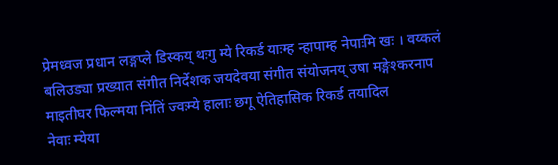प्रेमध्वज प्रधान लङ्गप्ले डिस्कय् थःगु म्ये रिकर्ड याःम्ह न्हापाम्ह नेपाःमि खः । वय्कलं बलिउड्या प्रख्यात संगीत निर्देशक जयदेवया संगीत संयोजनय् उषा मङ्गेश्करनाप माइतीघर फिल्मया निंतिं ज्वःम्ये हालाः छगू ऐतिहासिक रिकर्ड तयादिल
नेवाः म्येया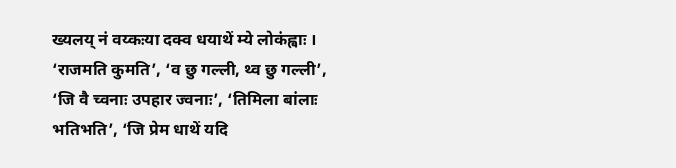ख्यलय् नं वय्कःया दक्व धयाथें म्ये लोकंह्वाः । ‘राजमति कुमति’, ‘व छु गल्ली, थ्व छु गल्ली’, ‘जि वै च्वनाः उपहार ज्वनाः’, ‘तिमिला बांलाः भतिभति’, ‘जि प्रेम धाथें यदि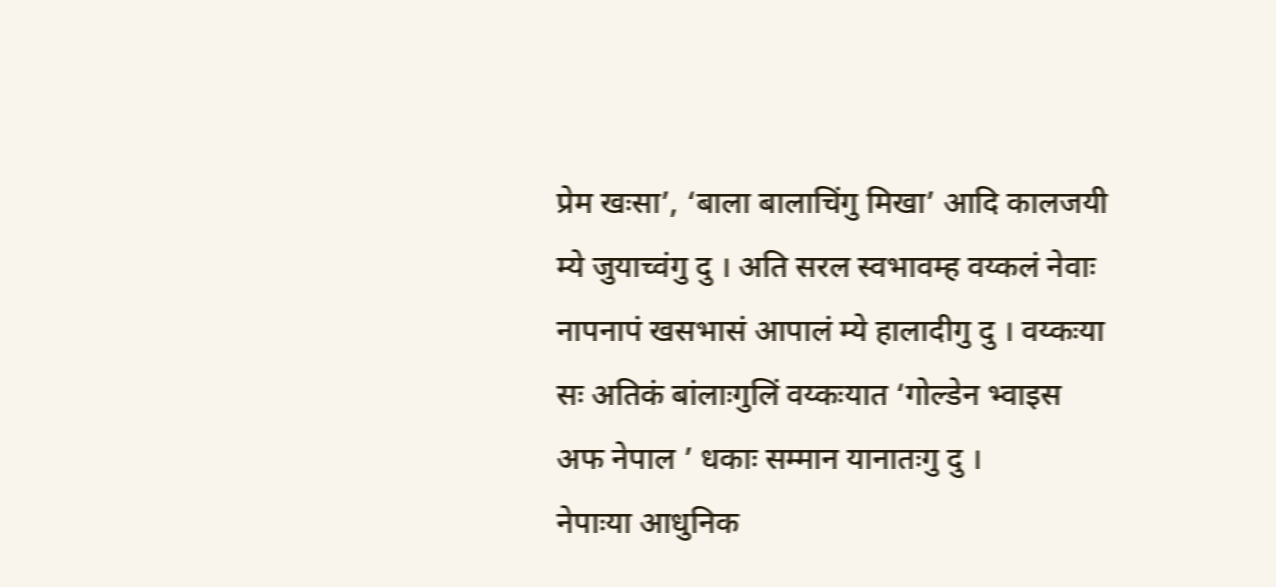प्रेम खःसा’, ‘बाला बालाचिंगु मिखा’ आदि कालजयी म्ये जुयाच्वंगु दु । अति सरल स्वभावम्ह वय्कलं नेवाः नापनापं खसभासं आपालं म्ये हालादीगु दु । वय्कःया सः अतिकं बांलाःगुलिं वय्कःयात ‘गोल्डेन भ्वाइस अफ नेपाल ’ धकाः सम्मान यानातःगु दु ।
नेपाःया आधुनिक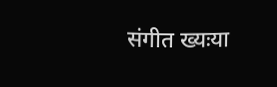संगीत ख्यःया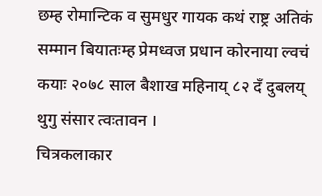छम्ह रोमान्टिक व सुमधुर गायक कथं राष्ट्र अतिकं सम्मान बियातःम्ह प्रेमध्वज प्रधान कोरनाया ल्वचं कयाः २०७८ साल बैशाख महिनाय् ८२ दँ दुबलय् थुगु संसार त्वःतावन ।
चित्रकलाकार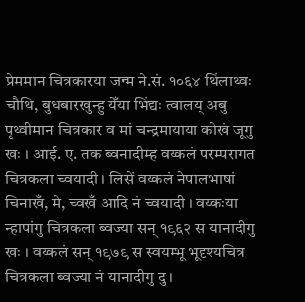प्रेममान चित्रकारया जन्म ने.सं. १०६४ थिंलाथ्वः चौथि, बुधबारखुन्हु येँया भिंद्यः त्वालय् अबु पृथ्वीमान चित्रकार व मां चन्द्रमायाया कोखं जूगु खः । आई. ए. तक ब्वनादीम्ह वय्कलं परम्परागत चित्रकला च्वयादी । लिसें वय्कलं नेपालभाषां चिनाखँ, मे, च्वखँ आदि नं च्वयादी । वय्कःया न्हापांगु चित्रकला ब्वज्या सन् १९६२ स यानादीगु खः । वय्कलं सन् १९७९ स स्वयम्भू भूदृश्यचित्र चित्रकला ब्वज्या नं यानादीगु दु ।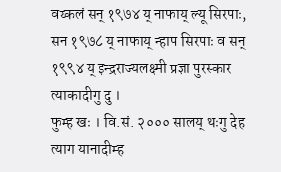वय्कलं सन् १९७४ य् नाफाय् ल्यू सिरपाः, सन १९७८ य् नाफाय् न्हाप सिरपाः व सन् १९९४ य् इन्द्रराज्यलक्ष्मी प्रज्ञा पुरस्कार त्याकादीगु दु ।
फुम्ह खः । वि.सं. २००० सालय् थःगु देह त्याग यानादीम्ह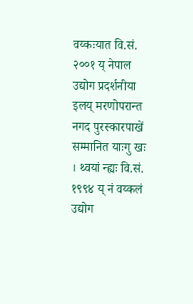वय्कःयात वि.सं. २००१ य् नेपाल उद्योग प्रदर्शनीया इलय् मरणोपरान्त नगद पुरस्कारपाखें सम्मानित याःगु खः । थ्वयां न्ह्यः वि.सं. १९९४ य् नं वय्कलं उद्योग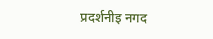प्रदर्शनीइ नगद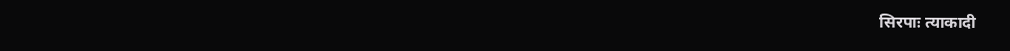सिरपाः त्याकादी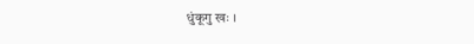धुंकूगु खः ।